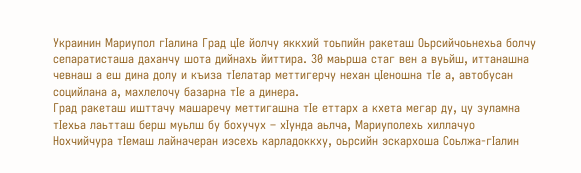Украинин Мариупол гIалина Град цIе йолчу яккхий тоьпийн ракеташ Оьрсийчоьнехьа болчу сепаратисташа даханчу шота дийнахь йиттира. 30 маьрша стаг вен а вуьйш, иттанашна чевнаш а еш дина долу и къиза тIелатар меттигерчу нехан цIеношна тIе а, автобусан социйлана а, махлелочу базарна тIе а динера.
Град ракеташ ишттачу машаречу меттигашна тIе еттарх а кхета мегар ду, цу зуламна тIехьа лаьтташ берш муьлш бу бохучух – хIунда аьлча, Мариуполехь хиллачуо Нохчийчура тIемаш лайначеран иэсехь карладоккху, оьрсийн эскархоша Соьлжа-гIалин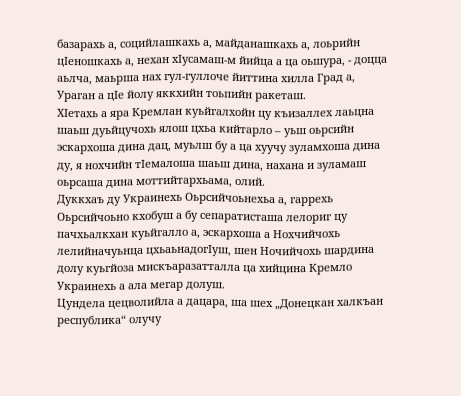базарахь а, социйлашкахь а, майданашкахь а, лоьрийн цIеношкахь а, нехан хIусамаш-м йийца а ца оьшура, - доцца аьлча, маьрша нах гул-гуллоче йиттина хилла Град а, Ураган а цIе йолу яккхийн тоьпийн ракеташ.
ХIетахь а яра Кремлан куьйгалхойн цу къизаллех лаьцна шаьш дуьйцучохь ялош цхьа кийтарло – уьш оьрсийн эскархоша дина дац, муьлш бу а ца хуучу зуламхоша дина ду, я нохчийн тIемалоша шаьш дина, нахана и зуламаш оьрсаша дина моттийтархьама, олий.
Дуккхаъ ду Украинехь Оьрсийчоьнехьа а, гаррехь Оьрсийчоьно кхобуш а бу сепаратисташа лелориг цу пачхьалкхан куьйгалло а, эскархоша а Нохчийчохь лелийначуьнца цхьаьнадогIуш, шен Ночийчохь шардина долу куьгйоза мискъаразатталла ца хийцина Кремло Украинехь а ала мегар долуш.
Цундела цецволийла а дацара, ша шех „Донецкан халкъан республика“ олучу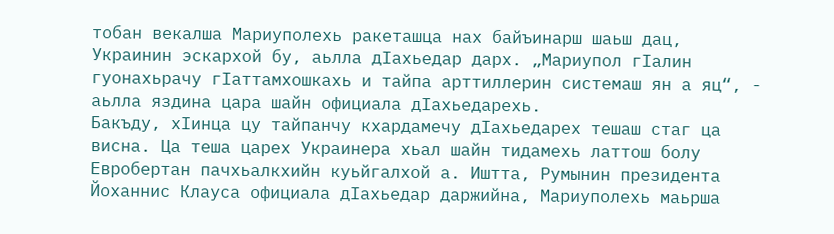тобан векалша Мариуполехь ракеташца нах байъинарш шаьш дац, Украинин эскархой бу, аьлла дIахьедар дарх. „Мариупол гIалин гуонахьрачу гIаттамхошкахь и тайпа арттиллерин системаш ян а яц“, - аьлла яздина цара шайн официала дIахьедарехь.
Бакъду, хIинца цу тайпанчу кхардамечу дIахьедарех тешаш стаг ца висна. Ца теша царех Украинера хьал шайн тидамехь латтош болу Евробертан пачхьалкхийн куьйгалхой а. Иштта, Румынин президента Йоханнис Клауса официала дIахьедар даржийна, Мариуполехь маьрша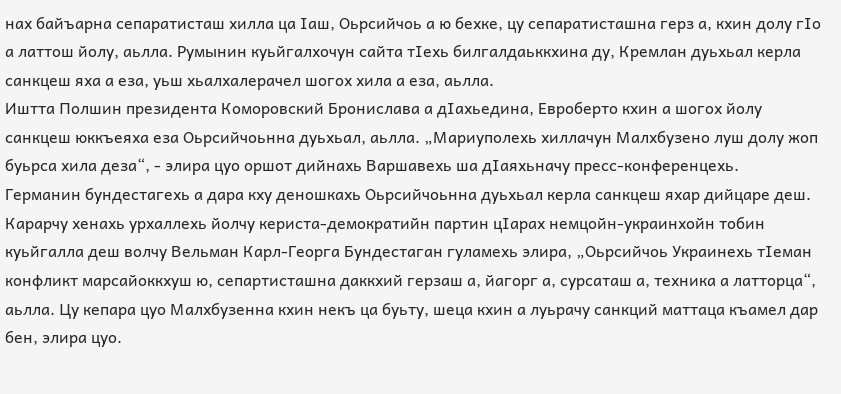нах байъарна сепаратисташ хилла ца Iаш, Оьрсийчоь а ю бехке, цу сепаратисташна герз а, кхин долу гIо а латтош йолу, аьлла. Румынин куьйгалхочун сайта тIехь билгалдаьккхина ду, Кремлан дуьхьал керла санкцеш яха а еза, уьш хьалхалерачел шогох хила а еза, аьлла.
Иштта Полшин президента Коморовский Бронислава а дIахьедина, Евроберто кхин а шогох йолу санкцеш юккъеяха еза Оьрсийчоьнна дуьхьал, аьлла. „Мариуполехь хиллачун Малхбузено луш долу жоп буьрса хила деза“, - элира цуо оршот дийнахь Варшавехь ша дIаяхьначу пресс-конференцехь.
Германин бундестагехь а дара кху деношкахь Оьрсийчоьнна дуьхьал керла санкцеш яхар дийцаре деш. Карарчу хенахь урхаллехь йолчу кериста-демократийн партин цIарах немцойн-украинхойн тобин куьйгалла деш волчу Вельман Карл-Георга Бундестаган гуламехь элира, „Оьрсийчоь Украинехь тIеман конфликт марсайоккхуш ю, сепартисташна даккхий герзаш а, йагорг а, сурсаташ а, техника а латторца“, аьлла. Цу кепара цуо Малхбузенна кхин некъ ца буьту, шеца кхин а луьрачу санкций маттаца къамел дар бен, элира цуо.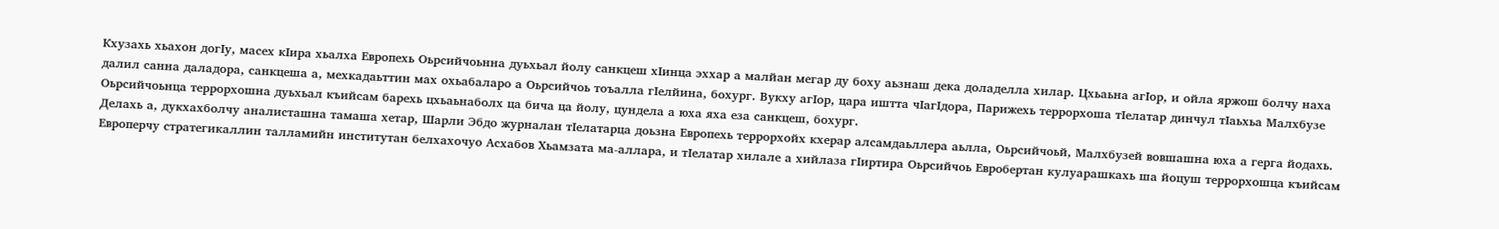Кхузахь хьахон догIу, масех кIира хьалха Европехь Оьрсийчоьнна дуьхьал йолу санкцеш хIинца эххар а малйан мегар ду боху аьзнаш дека доладелла хилар. Цхьаьна агIор, и ойла яржош болчу наха далил санна даладора, санкцеша а, мехкадаьттин мах охьабаларо а Оьрсийчоь тоъалла гIелйина, бохург. Вукху агIор, цара иштта чIагIдора, Парижехь террорхоша тIелатар динчул тIаьхьа Малхбузе Оьрсийчоьнца террорхошна дуьхьал къийсам барехь цхьаьнаболх ца бича ца йолу, цундела а юха яха еза санкцеш, бохург.
Делахь а, дукхахболчу аналисташна тамаша хетар, Шарли Эбдо журналан тIелатарца доьзна Европехь террорхойх кхерар алсамдаьллера аьлла, Оьрсийчоьй, Малхбузей вовшашна юха а герга йодахь. Европерчу стратегикаллин талламийн институтан белхахочуо Асхабов Хьамзата ма-аллара, и тIелатар хилале а хийлаза гIиртира Оьрсийчоь Евробертан кулуарашкахь ша йоцуш террорхошца къийсам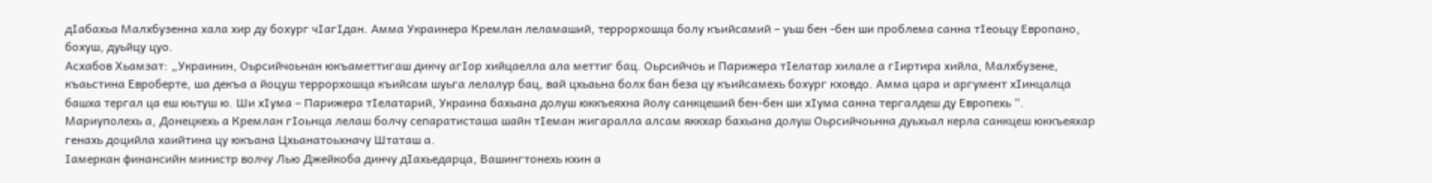дIабахьа Малхбузенна хала хир ду бохург чIагIдан. Амма Украинера Кремлан леламаший, террорхошца болу къийсамий – уьш бен -бен ши проблема санна тIеоьцу Европано, бохуш, дуьйцу цуо.
Асхабов Хьамзат: „Украинин, Оьрсийчоьнан юкъаметтигаш дикчу агIор хийцаелла ала меттиг бац. Оьрсийчоь и Парижера тIелатар хилале а гIиртира хийла, Малхбузене, къаьстина Евроберте, ша декъа а йоцуш террорхошца къийсам шуьга лелалур бац, вай цхьаьна болх бан беза цу къийсамехь бохург кховдо. Амма цара и аргумент хIинцалца башха тергал ца еш юьтуш ю. Ши хIума – Парижера тIелатарий, Украина бахьана долуш юккъеяхна йолу санкцеший бен-бен ши хIума санна тергалдеш ду Европехь “.
Мариуполехь а, Донецкехь а Кремлан гIоьнца лелаш болчу сепаратисташа шайн тIеман жигаралла алсам яккхар бахьана долуш Оьрсийчоьнна дуьхьал керла санкцеш юккъеяхар генахь доцийла хаийтина цу юкъана Цхьанатоьхначу Штаташ а.
Iамеркан финансийн министр волчу Лью Джейкоба динчу дIахьедарца, Вашингтонехь кхин а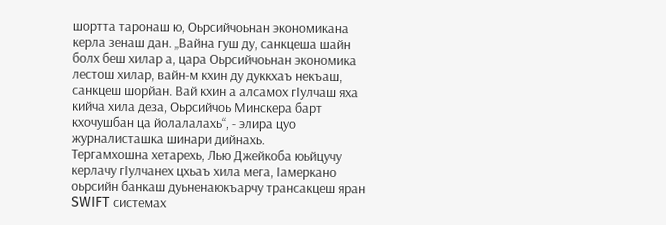шортта таронаш ю, Оьрсийчоьнан экономикана керла зенаш дан. „Вайна гуш ду, санкцеша шайн болх беш хилар а, цара Оьрсийчоьнан экономика лестош хилар, вайн-м кхин ду дуккхаъ некъаш, санкцеш шорйан. Вай кхин а алсамох гIулчаш яха кийча хила деза, Оьрсийчоь Минскера барт кхочушбан ца йолалалахь“, - элира цуо журналисташка шинари дийнахь.
Тергамхошна хетарехь, Лью Джейкоба юьйцучу керлачу гIулчанех цхьаъ хила мега, Iамеркано оьрсийн банкаш дуьненаюкъарчу трансакцеш яран SWIFT системах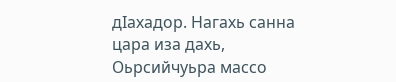дIахадор. Нагахь санна цара иза дахь, Оьрсийчуьра массо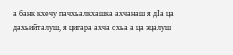а банк кхечу пачхьалкхашка ахчанаш я дIа ца дахьийталуш, я цигара ахча схьа а ца эцалуш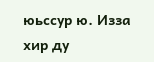юьссур ю. Изза хир ду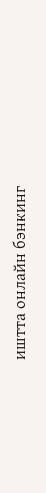иштта онлайн бэнкинг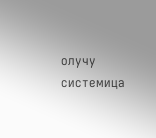олучу системица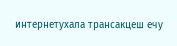интернетухала трансакцеш ечу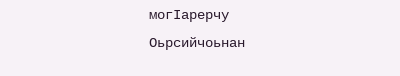могIарерчу Оьрсийчоьнан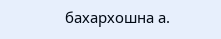бахархошна а.